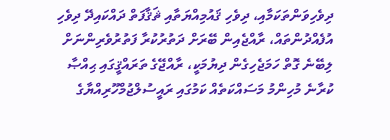ދިވެހިވަންތަކަމާއި، ދިވެހި ޤައުމިއްޔަތާއި ޘަޤާފަތް ދައްކައިދޭ ދިވެހި އުފެއްދުންތައް، ރާއްޖެއިން ބޭރަށް ދަތުރުކުރާ ފަތުރުވެރިންނަށް ލިބޭނެ ގޮތް ހަމަޖެހިގެން ދިޔުމަކީ، ރާއްޖޭގެ ތަރައްޤީގައި ޙިއްޞާ ކުރާނެ މުހިންމު މަސައްކަތެއް ކަމުގައި ރައީސުލްޖުމްހޫރިއްޔާގެ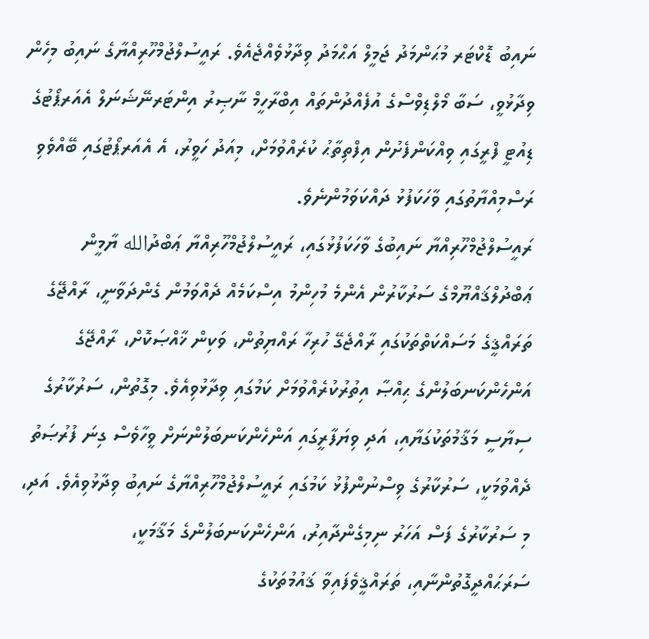ނައިބު ޑޮކްޓަރ މުޙަންމަދު ޖަމީލް އަޙްމަދު ވިދާޅުވެއްޖެއެވެ. ރައީސުލްޖުމްހޫރިއްޔާގެ ނައިބު މިހެން ވިދާޅުވީ، ސަބާ މޯލްޑިވްސްގެ އުފެއްދުންތައް އިބްރާހީމް ނާޞިރު އިންޓަރނޭޝަނަލް އެއަރޕޯޓުގެ ޑިއުޓީ ފްރީގައި ވިއްކަންފެށުން އިފްތިތާޙު ކުރެއްވުމަށް، މިއަދު ހަވީރު، އެ އެއަރޕޯޓުގައި ބޭއްވެވި ރަސްމިއްޔާތުގައި ވާހަކަފުޅު ދައްކަވަމުންނެވެ.
ރައީސުލްޖުމްހޫރިއްޔާ ނައިބުގެ ވާހަކަފުޅުގައި، ރައީސުލްޖުމްހޫރިއްޔާ ޢަބްދުالله ޔާމީން ޢަބްދުލްޤައްޔޫމްގެ ސަރުކާރުން އެންމެ މުހިންމު އިސްކަމެއް ދެއްވަމުން ގެންދަވާނީ، ރާއްޖޭގެ ތަރައްޤީގެ މަސައްކަތްތަކުގައި ރާއްޖެގޭ ހުރިހާ ރައްޔިތުން، ވަކިން ޚާއްޞަކޮށް، ރާއްޖޭގެ އަންހެންކަނބަލުންގެ ޙިއްޞާ އިތުރުކުރެއްވުމަށް ކަމުގައި ވިދާޅުވިއެވެ. މިގޮތުން، ސަރުކާރުގެ ސިޔާސީ މަޤާމުތަކުގަޔާއި، އަދި ވިޔަފާރީގައި އަންހެންކަނބަލުންނަށް ވީހާވެސް ގިނަ ފުރުޞަތު ދެއްވުމަކީ، ސަރުކާރުގެ ވިސްނުންފުޅު ކަމުގައި ރައީސުލްޖުމްހޫރިއްޔާގެ ނައިބު ވިދާޅުވިއެވެ. އަދި، މި ސަރުކާރުގެ ފަސް އަހަރު ނިމިގެންދާއިރު، އަންހެންކަނބަލުންގެ މަޤާމަކީ، ސަރަޙައްދީގޮތުންނާއި، ތަރައްޤީވެފައިވާ ޤައުމުތަކުގެ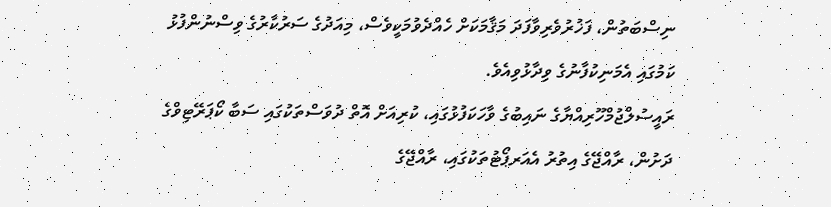ނިސްބަތުން، ފަޚުރުވެރިވާފަދަ މަޤާމަކަށް ހެއްދެވުމަކީވެސް، މިއަދުގެ ސަރުކާރުގެ ވިސްނުންފުޅު ކަމުގައި އެމަނިކުފާނުގެ ވިދާޅުވިއެވެ.
ރައީސުލްޖުމްހޫރިއްޔާގެ ނައިބުގެ ވާހަކަފުޅުގައި، ކުރިއަށް އޮތް ދުވަސްތަކުގައި ސަބާ ކޯޕަރޭޓިވްގެ ދަށުން، ރާއްޖޭގެ އިތުރު އެއަރޕޯޓުތަކުގައި، ރާއްޖޭގެ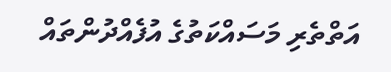އަތްތެރި މަސައްކަތުގެ އުފެއްދުންތައް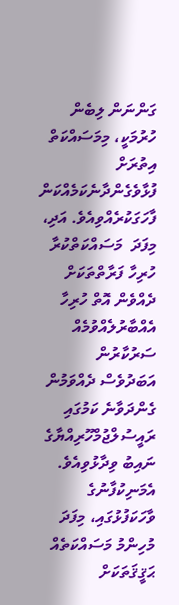ގަންނަން ލިބެން ހުރުމަކީ، މިމަސައްކަތް އިތުރަށް ފުޅާވެގެންދާނެކަމެއްކަން ފާހަގަކުރެއްވިއެވެ. އަދި، މިފަދަ  މަސައްކަތްކުރާ ހުރިހާ ފަރާތްތަކަށް ދެއްވެން އޮތް ހުރިހާ އެއްބާރުލެއްވުމެއް ސަރުކާރުން އަބަދުވެސް ދެއްވަމުން ގެންދަވާނެ ކަމުގައި ރައީސުލްޖުމްހޫރިއްޔާގެ ނައިބު ވިދާޅުވިއެވެ.
އެމަނިކުފާނުގެ ވާހަކަފުޅުގައި، މިފަދަ މުހިންމު މަސައްކަތެއް ޙަޤީޤަތަކަށް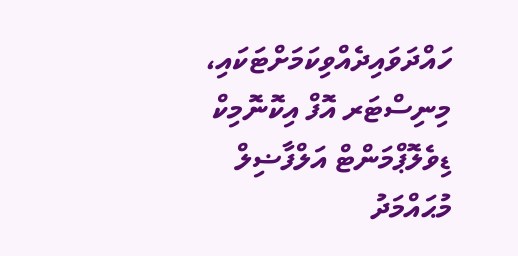ހައްދަވައިދެއްވިކަމަށްޓަކައި، މިނިސްޓަރ އޮފް އިކޮނޮމިކް ޑިވެލޮޕްމަންޓް އަލްފާޟިލް މުޙައްމަދު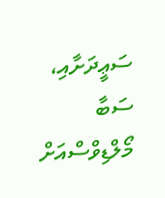ސަޢީދަށާއި، ސަބާ މޯލްޑިވްސްއަށް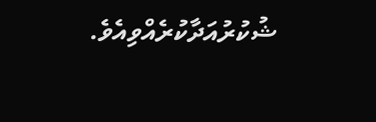ޝުކުރުއަދާކުރެއްވިއެވެ.